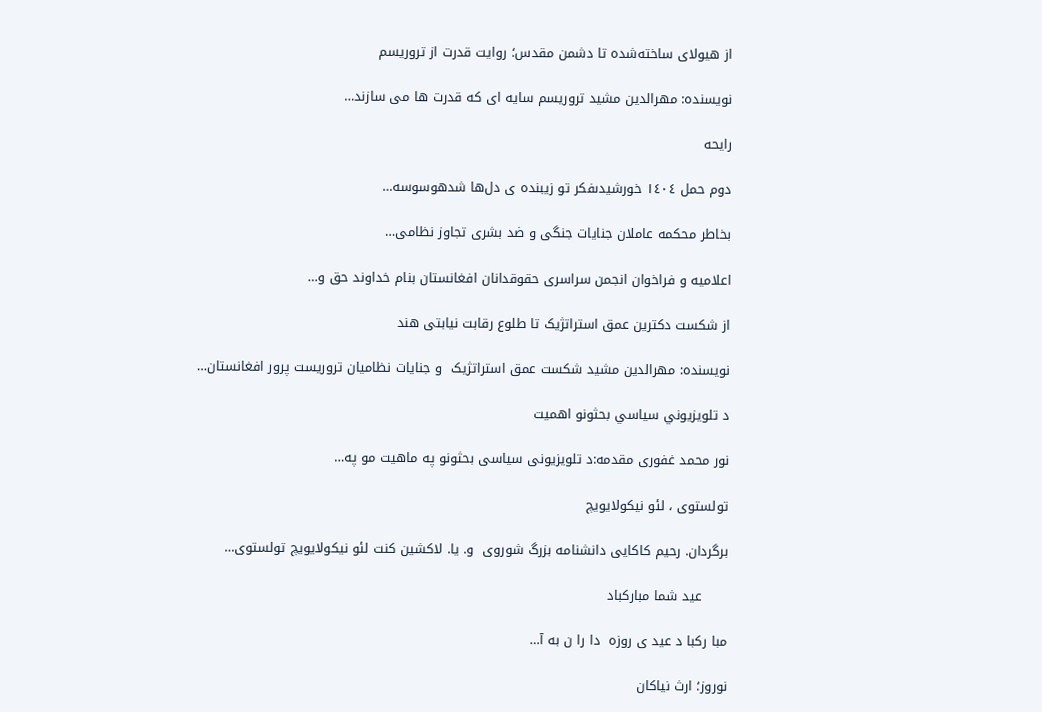از هیولای ساخته‌شده تا دشمن مقدس؛ روایت قدرت از تروریسم

نویسنده: مهرالدین مشید تروریسم سایه ای که قدرت ها می سازند…

رايحه

دوم حمل ١٤٠٤ خورشيدىفکر تو زیبنده ‌‌‌‌‌‌ی دل‌ها شدهوسوسه…

بخاطر محکمه عاملان جنایات جنگی و ضد بشری تجاوز نظامی…

اعلامیه و فراخوان انجمن سراسری حقوقدانان افغانستان بنام خداوند حق و…

از شکست دکترین عمق استراتژیک تا طلوع رقابت نیابتی هند

نویسنده: مهرالدین مشید شکست عمق استراتژیک  و جنایات نظامیان تروریست پرور افغانستان…

د تلویزیوني سیاسي بحثونو اهمیت

نور محمد غفوری مقدمه:د تلویزیونی سیاسی بحثونو په ماهیت مو په…

تولستوی ، لئو نیکولایویچ

برگردان. رحیم کاکایی دانشنامه بزرگ شوروی  و. یا. لاکشین کنت لئو نیکولایویچ تولستوی…

      عید شما مبارکباد

مبا رکبا د عید ی روزه  دا را ن به آ…

نوروز؛ ارث نیاکان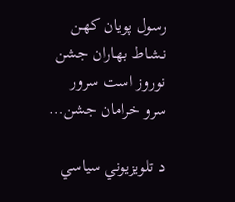رسول پویان کهـن نـشـاط بهـاران جشن نوروز است سرور سرو خرامان جشن…

د تلویزیوني سیاسي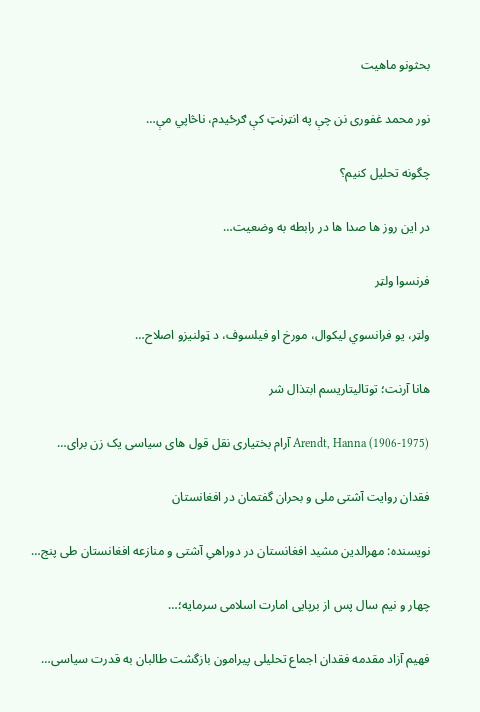بحثونو ماهیت

نور محمد غفوری نن چې په انټرنټ کې ګرځیدم، ناڅاپي مې…

چگونه تحلیل کنیم؟

در این روز ها صدا ها در رابطه به وضعیت…

فرنسوا ولټر

ولټر، یو فرانسوي لیکوال، مورخ او فیلسوف، د ټولنیزو اصلاح…

هانا آرنت؛ توتالیتاریسم ابتذال شر

Arendt, Hanna (1906-1975) آرام بختیاری نقل قول های سیاسی یک زن برای…

فقدان روایت آشتی ملی و بحران گفتمان در افغانستان

نویسنده: مهرالدین مشید افغانستان در دوراهیِ آشتی و منازعه افغانستان طی پنج…

چهار و نیم سال پس از برپایی امارت اسلامی سرمایه؛…

فهیم آزاد مقدمه فقدان اجماع تحلیلی پیرامون بازگشت طالبان به قدرت سیاسی…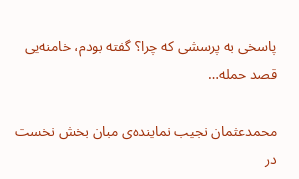پاسخی به پرسشی که چرا؟ گفته بودم، خامنه‌یی قصد حمله…

محمدعثمان نجیب نماینده‌ی مبان بخش نخست در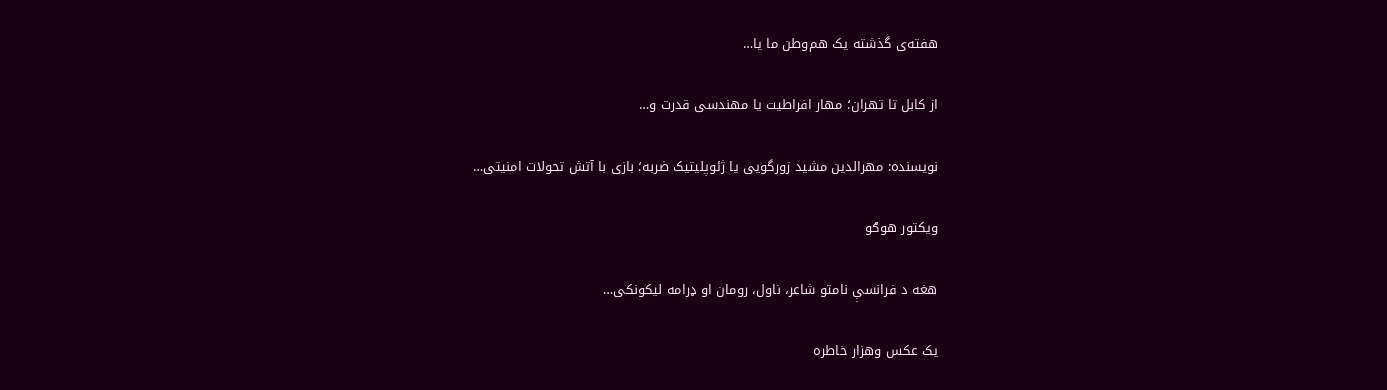هفته‌ی گذشته‌ یک هم‌وطن ما یا…

از کابل تا تهران؛ مهار افراطیت یا مهندسی قدرت و…

نویسنده: مهرالدین مشید زورگویی یا ژئوپلیتیک ضربه؛ بازی با آتش تحولات امنیتی…

ویکتور هوګو

هغه د فرانسې نامتو شاعر، ناول، رومان او ډرامه لیکونکی…

یک عکس وهزار خاطره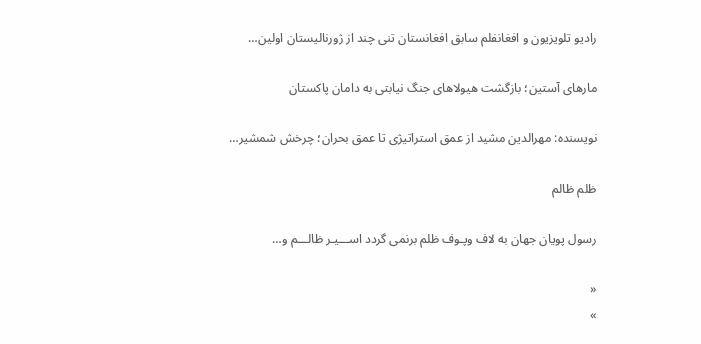راديو تلويزيون و افغانفلم سابق افغانستان تنى چند از ژورناليستان اولين…

مارهای آستین؛ بازگشت هیولاهای جنگ نیابتی به دامان پاکستان

نویسنده: مهرالدین مشید از عمق استراتیژی تا عمق بحران؛ چرخش شمشیر…

ظلم ظالم

رسول پویان جهان به لاف وپـوف ظلم برنمی گردد اســـیـر ظالـــم و…

«
»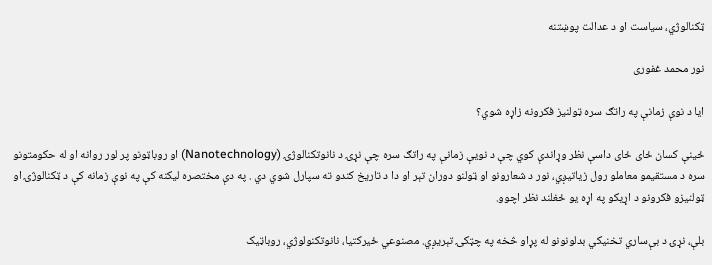ټکنالوژي، سیاست او د عدالت پوښتنه

نور محمد غفوری

ایا د نوې زمانې په راتګ سره ټولنیز فکرونه زاړه شوي؟

ځینې کسان ځای ځای داسې نظر وړاندې کوي چې د نویې زمانې په راتګ سره چې نړۍ د نانوتکنالوژۍ (Nanotechnology) او روباټونو پر لور روانه او له حکومتونو سره د مستقیمو معاملو رول زیاتیږي، نور د شعارونو او ټولنو دوران تېر او دا د تاریخ کندو ته سپارل شوي دي . په دې مختصره لیکنه کې په نوې زمانه کې د ټکنالوژۍ او ټولنیزو فکرونو د اړیکو په اړه یو ځغلند نظر اچوو.

بلې، نړۍ د بې‌ساري تخنیکي بدلونونو له پړاو څخه په چټکۍ تېریږي. مصنوعي ځیرکتیا، نانوتکنولوژي، روباټیک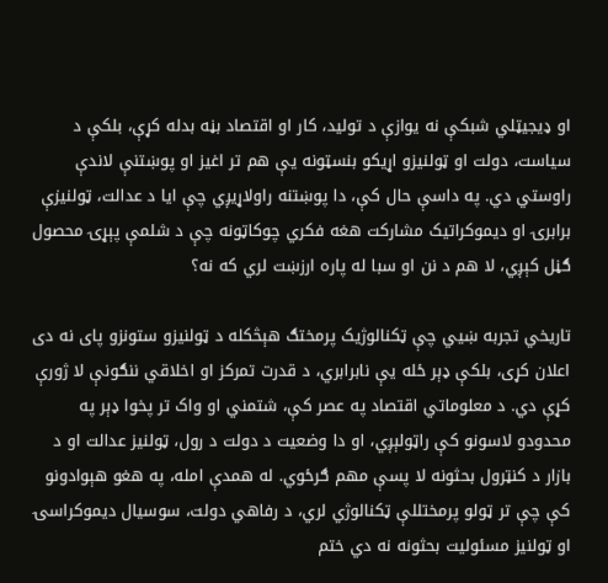او ډیجیټلي شبکې نه یوازې د تولید، کار او اقتصاد بڼه بدله کړې، بلکې د سیاست، دولت او ټولنیزو اړیکو بنسټونه یې هم تر اغیز او پوښتنې لاندې راوستي دي. په داسې حال کې، دا پوښتنه راولاړیږي چې ایا د عدالت، ټولنیزې برابرۍ او دیموکراتیک مشارکت هغه فکري چوکاټونه چې د شلمې پېړۍ محصول ګڼل کېږي، لا هم د نن او سبا له پاره ارزښت لري که نه؟

تاریخي تجربه ښيي چې ټکنالوژیک پرمختګ هېڅکله د ټولنیزو ستونزو پای نه دی اعلان کړی، بلکې ډېر ځله یې نابرابري، د قدرت تمرکز او اخلاقي ننګونې لا ژورې کړې دي. د معلوماتي اقتصاد په عصر کې، شتمني او واک تر پخوا ډېر په محدودو لاسونو کې راټولېږي، او دا وضعیت د دولت د رول، ټولنیز عدالت او د بازار د کنټرول بحثونه لا پسې مهم ګرځوي. له همدې امله، په هغو هېوادونو کې چې تر ټولو پرمختللې ټکنالوژي لري، د رفاهي دولت، سوسیال دیموکراسۍ او ټولنیز مسئولیت بحثونه نه دي ختم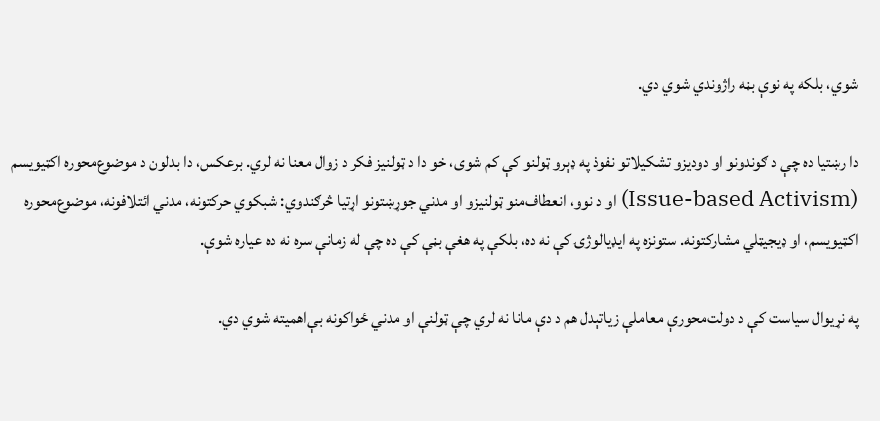شوي، بلکه په نوې بڼه راژوندي شوي دي.

دا رښتیا ده چې د ګوندونو او دودیزو تشکیلاتو نفوذ په ډېرو ټولنو کې کم شوی، خو دا د ټولنیز فکر د زوال معنا نه لري. برعکس، دا بدلون د موضوع‌محوره اکټیویسم (Issue-based Activism) او د نوو، انعطاف‌منو ټولنیزو او مدني جوړښتونو اړتیا څرګندوي: شبکوي حرکتونه، مدني ائتلافونه، موضوع‌محوره اکټیویسم، او ډیجیټلي مشارکتونه. ستونزه په ایډیالوژۍ کې نه ده، بلکې په هغې بڼې کې ده چې له زمانې سره نه ده عیاره شوې.

په نړیوال سیاست کې د دولت‌محورې معاملې زیاتېدل هم د دې مانا نه لري چې ټولنې او مدني ځواکونه بې‌اهمیته شوي دي.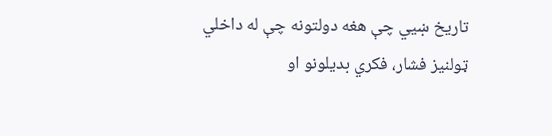تاریخ ښيي چې هغه دولتونه چې له داخلي ټولنیز فشار، فکري بدیلونو او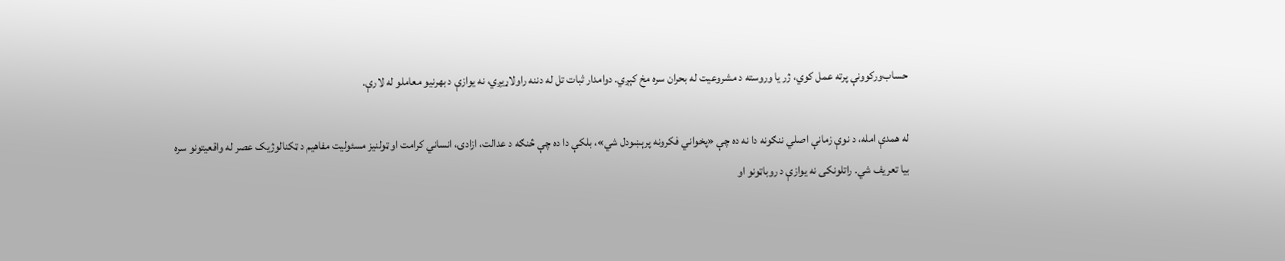حساب‌ورکوونې پرته عمل کوي، ژر یا وروسته د مشروعیت له بحران سره مخ کېږي. دوامدار ثبات تل له دننه راولاړیږي، نه یوازې د بهرنیو معاملو له لارې.

له همدې امله، د نوې زمانې اصلي ننګونه دا نه ده چې «پخواني فکرونه پرېښودل شي»، بلکې دا ده چې څنګه د عدالت، ازادۍ، انساني کرامت او ټولنیز مسئولیت مفاهیم د ټکنالوژیک عصر له واقعیتونو سره بیا تعریف شي. راتلونکی نه یوازې د روباټونو او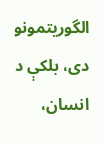الگوریتمونو دی، بلکې د انسان،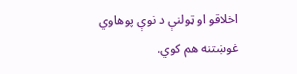اخلاقو او ټولنې د نوې پوهاوي غوښتنه هم کوي.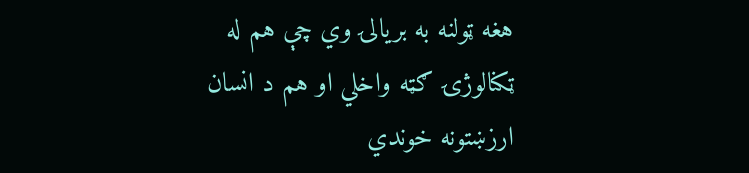هغه ټولنه به بریالۍ وي چې هم له ټکنالوژۍ ګټه واخلي او هم د انسان ارزښتونه خوندي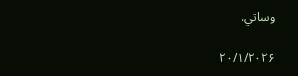وساتي.

۲۰/۱/۲۰۲۶